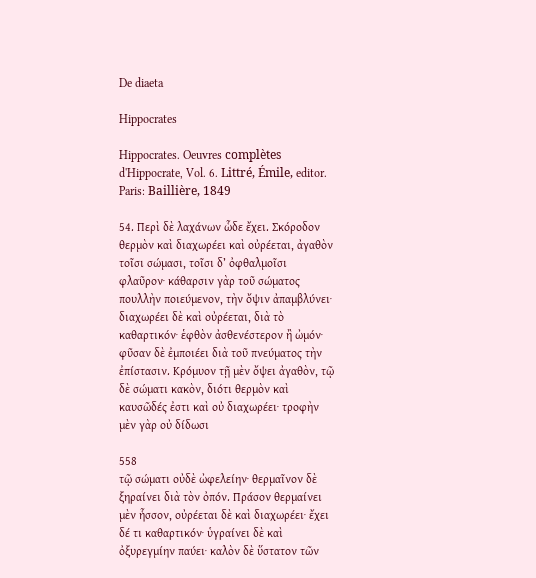De diaeta

Hippocrates

Hippocrates. Oeuvres complètes d'Hippocrate, Vol. 6. Littré, Émile, editor. Paris: Baillière, 1849

54. Περὶ δὲ λαχάνων ὧδε ἔχει. Σκόροδον θερμὸν καὶ διαχωρέει καὶ οὐρέεται, ἀγαθὸν τοῖσι σώμασι, τοῖσι δ’ ὀφθαλμοῖσι φλαῦρον· κάθαρσιν γὰρ τοῦ σώματος πουλλὴν ποιεύμενον, τὴν ὄψιν ἀπαμβλύνει· διαχωρέει δὲ καὶ οὐρέεται, διὰ τὸ καθαρτικόν· ἑφθὸν ἀσθενέστερον ἢ ὠμόν· φῦσαν δὲ ἐμποιέει διὰ τοῦ πνεύματος τὴν ἐπίστασιν. Κρόμυον τῇ μὲν ὄψει ἀγαθὸν, τῷ δὲ σώματι κακὸν, διότι θερμὸν καὶ καυσῶδές ἐστι καὶ οὐ διαχωρέει· τροφὴν μὲν γὰρ οὐ δίδωσι

558
τῷ σώματι οὐδὲ ὠφελείην· θερμαῖνον δὲ ξηραίνει διὰ τὸν ὀπόν. Πράσον θερμαίνει μὲν ἧσσον, οὐρέεται δὲ καὶ διαχωρέει· ἔχει δέ τι καθαρτικόν· ὑγραίνει δὲ καὶ ὀξυρεγμίην παύει· καλὸν δὲ ὕστατον τῶν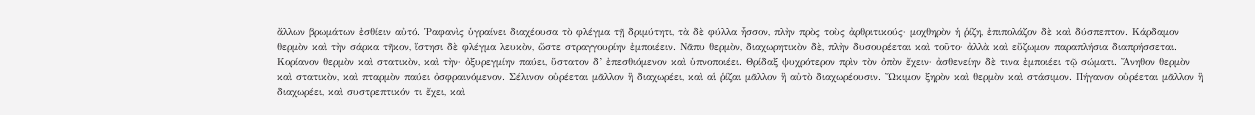ἄλλων βρωμάτων ἐσθίειν αὐτό. Ῥαφανὶς ὑγραίνει διαχέουσα τὸ φλέγμα τῇ δριμύτητι, τὰ δὲ φύλλα ἧσσον, πλὴν πρὸς τοὺς ἀρθριτικούς· μοχθηρὸν ἡ ῥίζη, ἐπιπολάζον δὲ καὶ δύσπεπτον. Κάρδαμον θερμὸν καὶ τὴν σάρκα τῆκον, ἵστησι δὲ φλέγμα λευκὸν, ὥστε στραγγουρίην ἐμποιέειν. Νᾶπυ θερμὸν, διαχωρητικὸν δὲ, πλὴν δυσουρέεται καὶ τοῦτο· ἀλλὰ καὶ εὔζωμον παραπλήσια διαπρήσσεται. Κορίανον θερμὸν καὶ στατικὸν, καὶ τὴν· ὀξυρεγμίην παύει, ὕστατον δ’ ἐπεσθιόμενον καὶ ὑπνοποιέει. Θρίδαξ ψυχρότερον πρὶν τὸν ὀπὸν ἔχειν· ἀσθενείην δὲ τινα ἐμποιέει τῷ σώματι. Ἄνηθον θερμὸν καὶ στατικὸν, καὶ πταρμὸν παύει ὀσφραινόμενον. Σέλινον οὐρέεται μᾶλλον ἢ διαχωρέει, καὶ αἱ ῥίζαι μᾶλλον ἢ αὐτὸ διαχωρέουσιν. Ὤκιμον ξηρὸν καὶ θερμὸν καὶ στάσιμον. Πήγανον οὐρέεται μᾶλλον ἢ διαχωρέει, καὶ συστρεπτικόν τι ἔχει, καὶ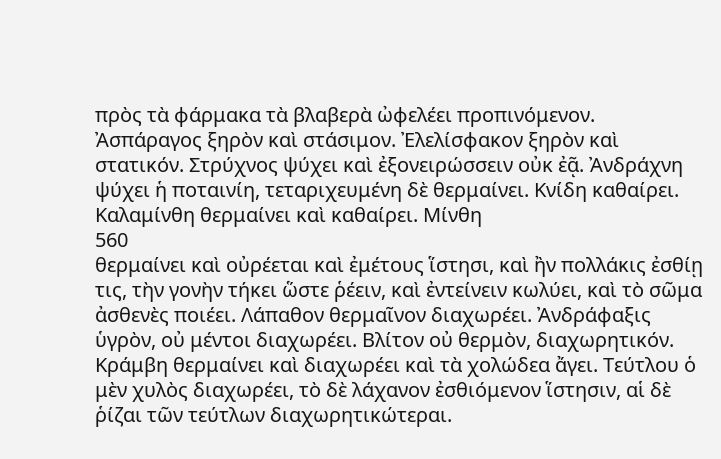πρὸς τὰ φάρμακα τὰ βλαβερὰ ὠφελέει προπινόμενον. Ἀσπάραγος ξηρὸν καὶ στάσιμον. Ἐλελίσφακον ξηρὸν καὶ στατικόν. Στρύχνος ψύχει καὶ ἐξονειρώσσειν οὐκ ἐᾷ. Ἀνδράχνη ψύχει ἡ ποταινίη, τεταριχευμένη δὲ θερμαίνει. Κνίδη καθαίρει. Καλαμίνθη θερμαίνει καὶ καθαίρει. Μίνθη
560
θερμαίνει καὶ οὐρέεται καὶ ἐμέτους ἵστησι, καὶ ἢν πολλάκις ἐσθίῃ τις, τὴν γονὴν τήκει ὥστε ῥέειν, καὶ ἐντείνειν κωλύει, καὶ τὸ σῶμα ἀσθενὲς ποιέει. Λάπαθον θερμαῖνον διαχωρέει. Ἀνδράφαξις ὑγρὸν, οὐ μέντοι διαχωρέει. Βλίτον οὐ θερμὸν, διαχωρητικόν. Κράμβη θερμαίνει καὶ διαχωρέει καὶ τὰ χολώδεα ἄγει. Τεύτλου ὁ μὲν χυλὸς διαχωρέει, τὸ δὲ λάχανον ἐσθιόμενον ἵστησιν, αἱ δὲ ῥίζαι τῶν τεύτλων διαχωρητικώτεραι.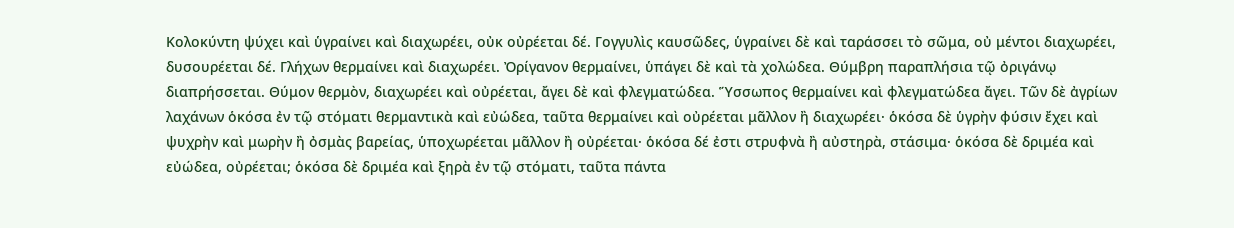Κολοκύντη ψύχει καὶ ὑγραίνει καὶ διαχωρέει, οὐκ οὐρέεται δέ. Γογγυλὶς καυσῶδες, ὑγραίνει δὲ καὶ ταράσσει τὸ σῶμα, οὐ μέντοι διαχωρέει, δυσουρέεται δέ. Γλήχων θερμαίνει καὶ διαχωρέει. Ὀρίγανον θερμαίνει, ὑπάγει δὲ καὶ τὰ χολώδεα. Θύμβρη παραπλήσια τῷ ὀριγάνῳ διαπρήσσεται. Θύμον θερμὸν, διαχωρέει καὶ οὐρέεται, ἄγει δὲ καὶ φλεγματώδεα. Ὕσσωπος θερμαίνει καὶ φλεγματώδεα ἄγει. Τῶν δὲ ἀγρίων λαχάνων ὁκόσα ἐν τῷ στόματι θερμαντικὰ καὶ εὐώδεα, ταῦτα θερμαίνει καὶ οὐρέεται μᾶλλον ἢ διαχωρέει· ὁκόσα δὲ ὑγρὴν φύσιν ἔχει καὶ ψυχρὴν καὶ μωρὴν ἢ ὀσμὰς βαρείας, ὑποχωρέεται μᾶλλον ἢ οὐρέεται· ὁκόσα δέ ἐστι στρυφνὰ ἢ αὐστηρὰ, στάσιμα· ὁκόσα δὲ δριμέα καὶ εὐώδεα, οὐρέεται; ὁκόσα δὲ δριμέα καὶ ξηρὰ ἐν τῷ στόματι, ταῦτα πάντα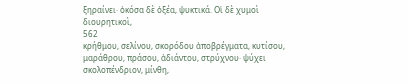ξηραίνει· ὁκόσα δὲ ὀξέα, ψυκτικά. Οἱ δὲ χυμοὶ διουρητικοὶ,
562
κρήθμου, σελίνου, σκορόδου ἀποβρέγματα, κυτίσου, μαράθρου, πράσου, ἀδιάντου, στρύχνου· ψύχει σκολοπένδριον, μίνθη,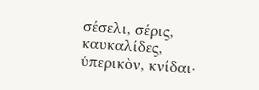σέσελι, σέρις, καυκαλίδες, ὑπερικὸν, κνίδαι·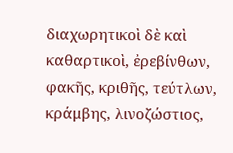διαχωρητικοὶ δὲ καὶ καθαρτικοὶ, ἐρεβίνθων, φακῆς, κριθῆς, τεύτλων, κράμβης, λινοζώστιος,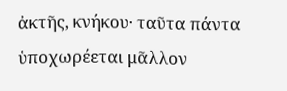ἀκτῆς, κνήκου· ταῦτα πάντα ὑποχωρέεται μᾶλλον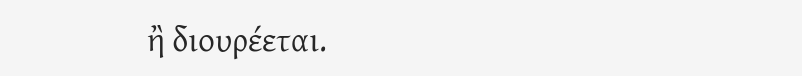ἢ διουρέεται.